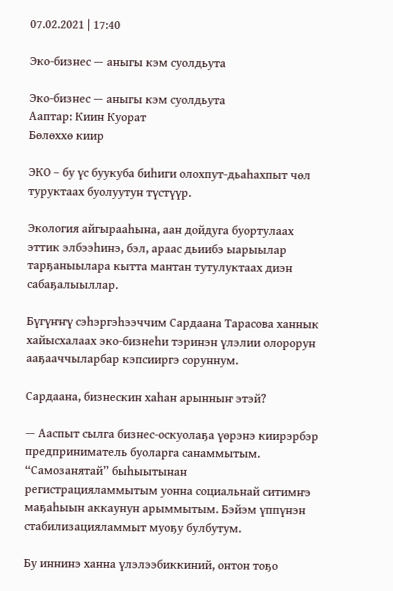07.02.2021 | 17:40

Эко-бизнес — аныгы кэм суолдьута

Эко-бизнес — аныгы кэм суолдьута
Ааптар: Киин Куорат
Бөлөххө киир

ЭКО – бу үс буукуба биһиги олохпут-дьаһахпыт чөл туруктаах буолуутун түстүүр.

Экология айгырааһына, аан дойдуга буортулаах эттик элбээһинэ, бэл, араас дьиибэ ыарыылар тарҕаныылара кытта мантан тутулуктаах диэн сабаҕалыыллар.

Бүгүҥҥү сэһэргэһээччим Сардаана Тарасова ханнык хайысхалаах эко-бизнеһи тэринэн үлэлии олорорун ааҕааччыларбар кэпсииргэ соруннум.

Сардаана, бизнескин хаһан арынныҥ этэй?

— Ааспыт сылга бизнес-оскуолаҕа үөрэнэ киирэрбэр предприниматель буоларга санаммытым. “Самозанятай” быһыытынан регистрацияламмытым уонна социальнай ситимҥэ маҕаһыын аккаунун арыммытым. Бэйэм үппүнэн  стабилизацияламмыт муоҕу булбутум.

Бу иннинэ ханна үлэлээбиккиний, онтон тоҕо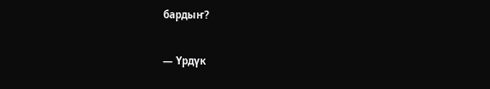бардыҥ?

— Үрдүк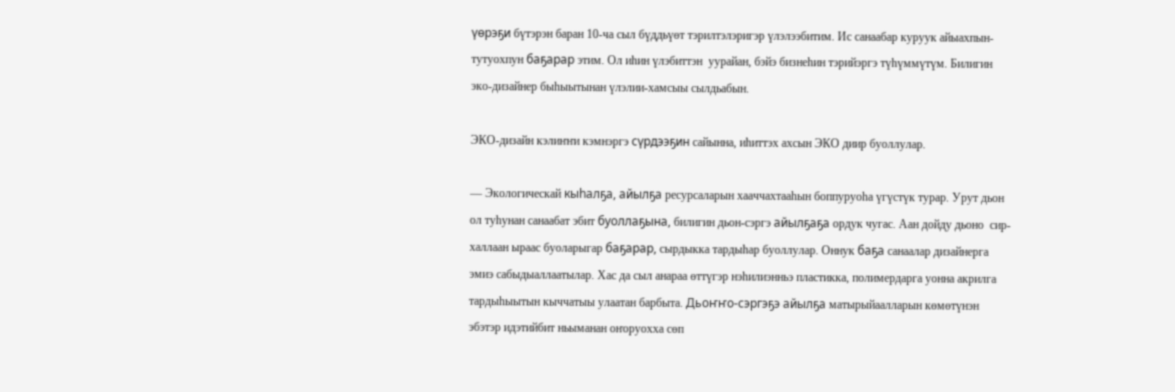үөрэҕи бүтэрэн баран 10-ча сыл бүддьүөт тэрилтэлэригэр үлэлээбитим. Ис санаабар куруук айыахпын-тутуохпун баҕарар этим. Ол иһин үлэбиттэн  уурайан, бэйэ бизнеһин тэрийэргэ түһүммүтүм. Билигин эко-дизайнер быһыытынан үлэлии-хамсыы сылдьабын.

ЭКО-дизайн кэлиҥҥи кэмнэргэ сүрдээҕин сайынна, иһиттэх ахсын ЭКО диир буоллулар.

— Экологическай кыһалҕа, айылҕа ресурсаларын хааччахтааһын боппуруоһа үгүстүк турар. Урут дьон ол туһунан санаабат эбит буоллаҕына, билигин дьон-сэргэ айылҕаҕа ордук чугас. Аан дойду дьоно  сир-халлаан ыраас буоларыгар баҕарар, сырдыкка тардыһар буоллулар. Оннук баҕа санаалар дизайнерга эмиэ сабыдыаллаатылар. Хас да сыл анараа өттүгэр нэһилиэнньэ пластикка, полимердарга уонна акрилга тардыһыытын кыччатыы улаатан барбыта. Дьоҥҥо-сэргэҕэ айылҕа матырыйаалларын көмөтүнэн эбэтэр идэтийбит ньыманан оҥоруохха сөп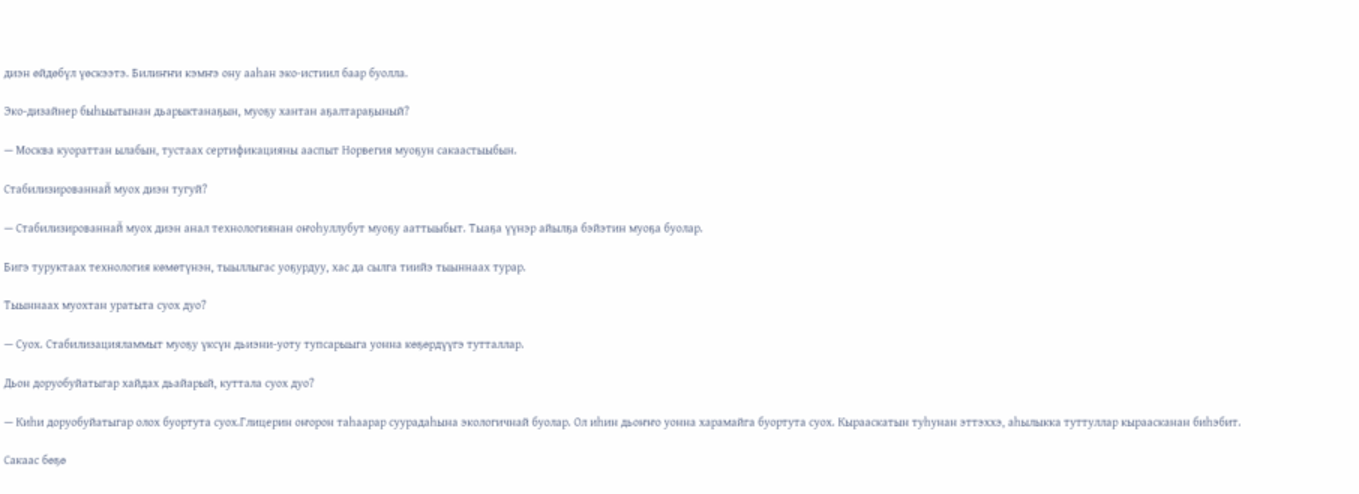диэн өйдөбүл үөскээтэ. Билиҥҥи кэмҥэ ону ааһан эко-истиил баар буолла.

Эко-дизайнер быһыытынан дьарыктанаҕын, муоҕу хантан аҕалтараҕыный?

— Москва куораттан ылабын, тустаах сертификацияны ааспыт Норвегия муоҕун сакаастыыбын.

Стабилизированнай̆ муох диэн тугуй?

— Стабилизированнай̆ муох диэн анал технологиянан оҥоһуллубут муоҕу ааттыыбыт. Тыаҕа үүнэр айылҕа бэйэтин муоҕа буолар.

Бигэ туруктаах технология көмөтүнэн, тыыллыгас уоҕурдуу, хас да сылга тиийэ тыыннаах турар.

Тыыннаах муохтан уратыта суох дуо?

— Суох. Стабилизацияламмыт муоҕу үксүн дьиэни-уоту тупсарыыга уонна көҕөрдүүгэ тутталлар.

Дьон доруобуйатыгар хайдах дьайарый, куттала суох дуо?

— Киһи доруобуйатыгар олох буортута суох.Глицерин оҥорон таһаарар суурадаһына экологичнай буолар. Ол иһин дьоҥҥо уонна харамайга буортута суох. Кырааскатын туһунан эттэххэ, аһылыкка туттуллар кыраасканан биһэбит.

Сакаас бөҕө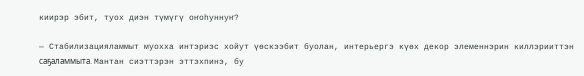киирэр эбит, туох диэн түмүгү оҥоһуннуҥ?

— Стабилизацияламмыт муохха интэриэс хойут үөскээбит буолан, интерьергэ күөх декор элеменнэрин киллэрииттэн саҕаламмыта. Мантан сиэттэрэн эттэхпинэ, бу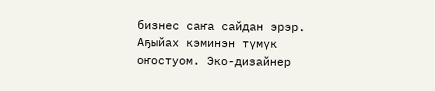бизнес саҥа сайдан эрэр. Аҕыйах кэминэн түмүк оҥостуом. Эко-дизайнер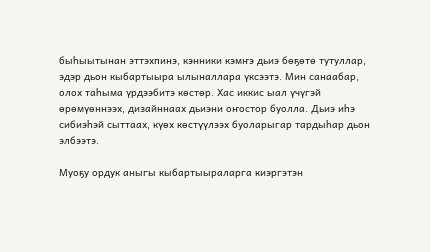быһыытынан эттэхпинэ, кэнники кэмҥэ дьиэ бөҕөтө тутуллар, эдэр дьон кыбартыыра ылыналлара үксээтэ. Мин санаабар, олох таһыма үрдээбитэ көстөр. Хас иккис ыал үчүгэй өрөмүөннээх, дизайннаах дьиэни оҥостор буолла. Дьиэ иһэ сибиэһэй сыттаах, күөх көстүүлээх буоларыгар тардыһар дьон элбээтэ.

Муоҕу ордук аныгы кыбартыыраларга киэргэтэн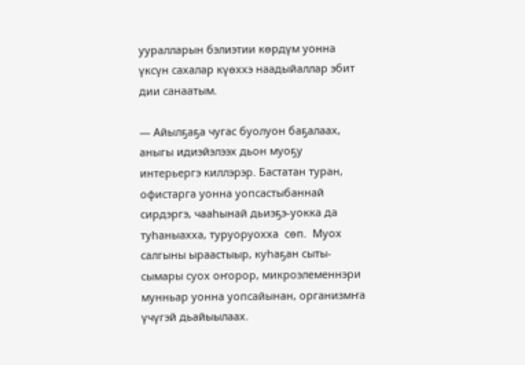ууралларын бэлиэтии көрдүм уонна үксүн сахалар күөххэ наадыйаллар эбит дии санаатым.

— Айылҕаҕа чугас буолуон баҕалаах, аныгы идиэйэлээх дьон муоҕу интерьергэ киллэрэр. Бастатан туран, офистарга уонна уопсастыбаннай сирдэргэ, чааһынай дьиэҕэ-уокка да туһаныахха, туруоруохха  сөп.  Муох салгыны ыраастыыр, куһаҕан сыты-сымары суох оҥорор, микроэлеменнэри мунньар уонна уопсайынан, организмҥа үчүгэй дьайыылаах.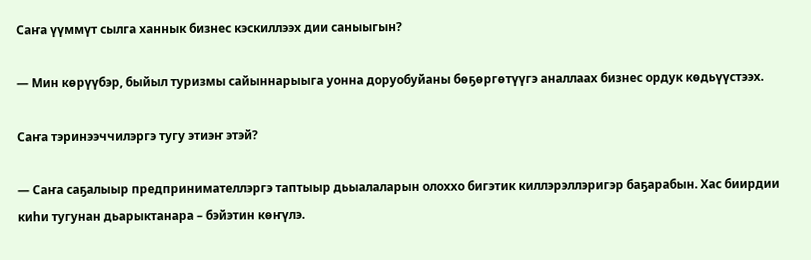Саҥа үүммүт сылга ханнык бизнес кэскиллээх дии саныыгын?

— Мин көрүүбэр, быйыл туризмы сайыннарыыга уонна доруобуйаны бөҕөргөтүүгэ аналлаах бизнес ордук көдьүүстээх.

Саҥа тэринээччилэргэ тугу этиэҥ этэй?

— Саҥа саҕалыыр предпринимателлэргэ таптыыр дьыалаларын олоххо бигэтик киллэрэллэригэр баҕарабын. Хас биирдии киһи тугунан дьарыктанара – бэйэтин көҥүлэ.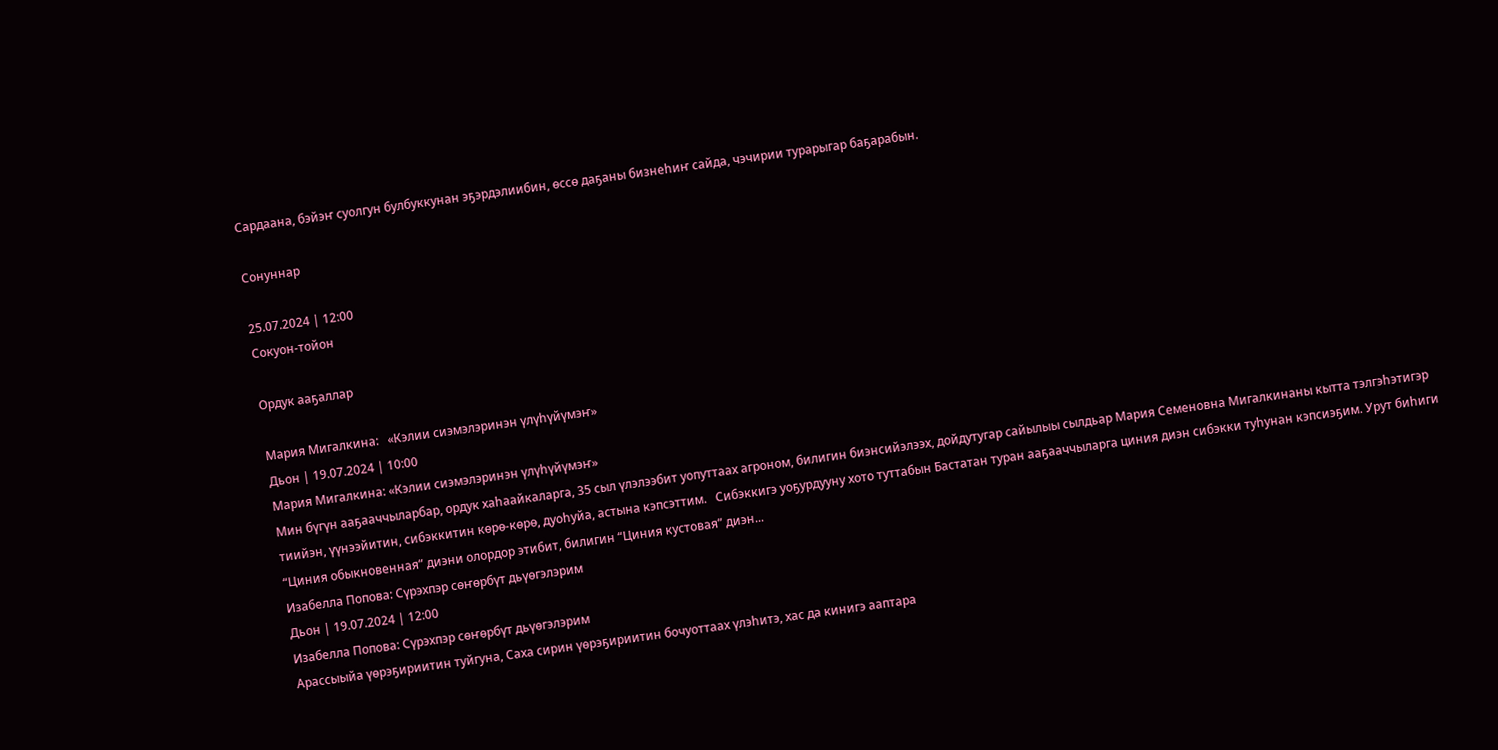Сардаана, бэйэҥ суолгун булбуккунан эҕэрдэлиибин, өссө даҕаны бизнеһиҥ сайда, чэчирии турарыгар баҕарабын.

Сонуннар

25.07.2024 | 12:00
Сокуон-тойон

Ордук ааҕаллар

Мария Мигалкина:   «Кэлии сиэмэлэринэн үлүһүйүмэҥ»
Дьон | 19.07.2024 | 10:00
Мария Мигалкина: «Кэлии сиэмэлэринэн үлүһүйүмэҥ»
Мин бүгүн ааҕааччыларбар, ордук хаһаайкаларга, 35 сыл үлэлээбит уопуттаах агроном, билигин биэнсийэлээх, дойдутугар сайылыы сылдьар Мария Семеновна Мигалкинаны кытта тэлгэһэтигэр тиийэн, үүнээйитин, сибэккитин көрө-көрө, дуоһуйа, астына кэпсэттим.   Сибэккигэ уоҕурдууну хото туттабын Бастатан туран ааҕааччыларга циния диэн сибэкки туһунан кэпсиэҕим. Урут биһиги “Циния обыкновенная” диэни олордор этибит, билигин “Циния кустовая” диэн...
Изабелла Попова: Сүрэхпэр сөҥөрбүт дьүөгэлэрим
Дьон | 19.07.2024 | 12:00
Изабелла Попова: Сүрэхпэр сөҥөрбүт дьүөгэлэрим
Арассыыйа үөрэҕириитин туйгуна, Саха сирин үөрэҕириитин бочуоттаах үлэһитэ, хас да кинигэ ааптара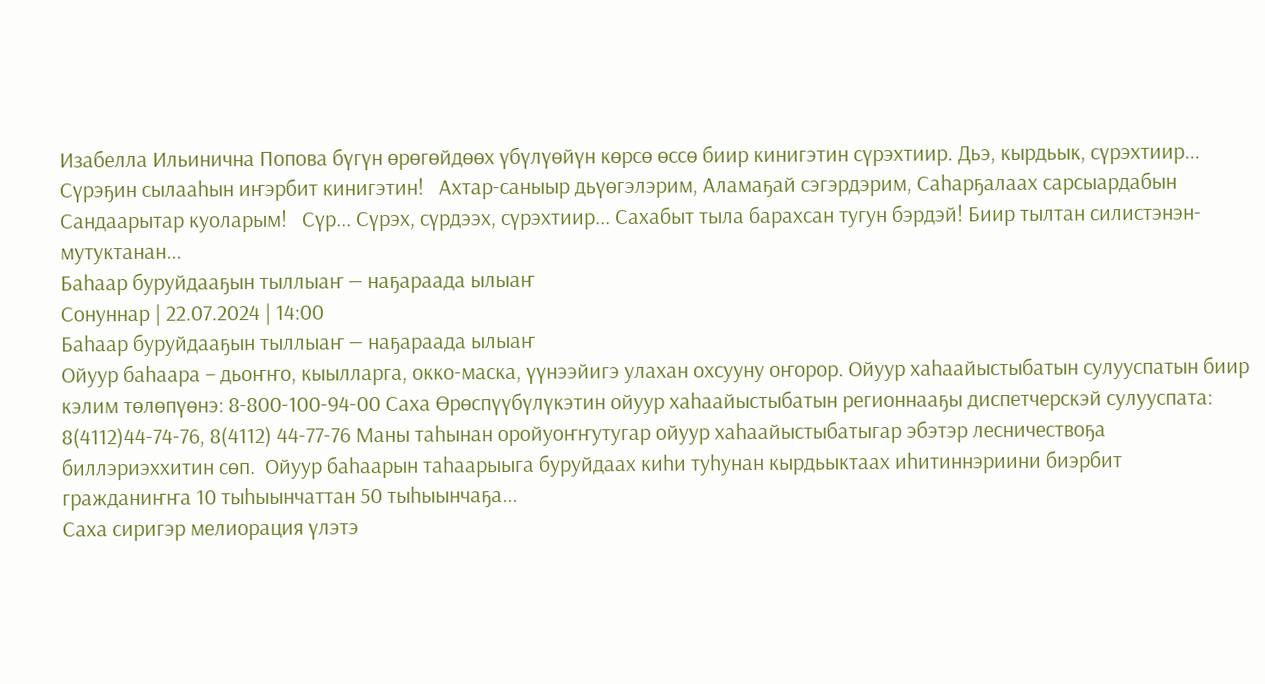Изабелла Ильинична Попова бүгүн өрөгөйдөөх үбүлүөйүн көрсө өссө биир кинигэтин сүрэхтиир. Дьэ, кырдьык, сүрэхтиир... Сүрэҕин сылааһын иҥэрбит кинигэтин!   Ахтар-саныыр дьүөгэлэрим, Аламаҕай сэгэрдэрим, Саһарҕалаах сарсыардабын Сандаарытар куоларым!   Сүр... Сүрэх, сүрдээх, сүрэхтиир... Сахабыт тыла барахсан тугун бэрдэй! Биир тылтан силистэнэн-мутуктанан...
Баһаар буруйдааҕын тыллыаҥ — наҕараада ылыаҥ
Сонуннар | 22.07.2024 | 14:00
Баһаар буруйдааҕын тыллыаҥ — наҕараада ылыаҥ
Ойуур баһаара – дьоҥҥо, кыылларга, окко-маска, үүнээйигэ улахан охсууну оҥорор. Ойуур хаһаайыстыбатын сулууспатын биир кэлим төлөпүөнэ: 8-800-100-94-00 Саха Өрөспүүбүлүкэтин ойуур хаһаайыстыбатын регионнааҕы диспетчерскэй сулууспата: 8(4112)44-74-76, 8(4112) 44-77-76 Маны таһынан оройуоҥҥутугар ойуур хаһаайыстыбатыгар эбэтэр лесничествоҕа биллэриэххитин сөп.  Ойуур баһаарын таһаарыыга буруйдаах киһи туһунан кырдьыктаах иһитиннэриини биэрбит гражданиҥҥа 10 тыһыынчаттан 50 тыһыынчаҕа...
Саха сиригэр мелиорация үлэтэ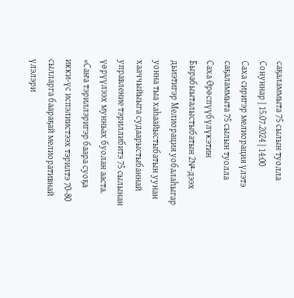саҕаламмыта 75 сылын туолла
Сонуннар | 15.07.2024 | 14:00
Саха сиригэр мелиорация үлэтэ саҕаламмыта 75 сылын туолла
Саха Өрөспүүбүлүкэтин Бырабыыталыстыбатын 2№-дээх дьиэтигэр Мелиорация уобалаһыгар уонна тыа хаһаайыстыбатын уунан хааччыйыыга судаарыстыбаннай управление тэриллибитэ 75 сылынан үөрүүлээх мунньах буолан ааста. «Саҥа тэриллэригэр баара суоҕа икки-үс испэлиистээх тэрилтэ 70-80 сылларга баараҕай мелиоративнай үлэлэри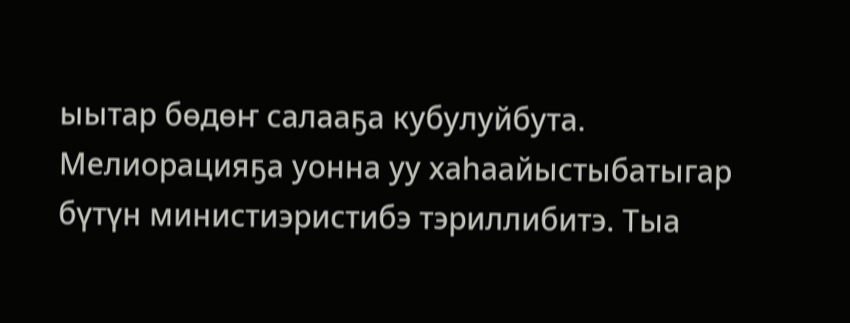ыытар бөдөҥ салааҕа кубулуйбута. Мелиорацияҕа уонна уу хаһаайыстыбатыгар бүтүн министиэристибэ тэриллибитэ. Тыа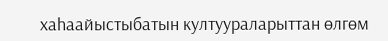хаһаайыстыбатын култуураларыттан өлгөм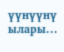үүнүүнү ылары...